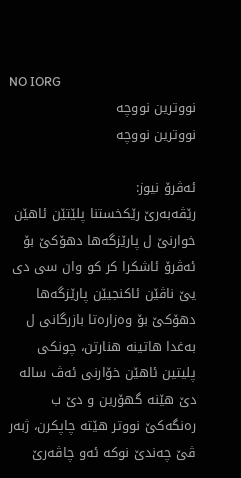NO IORG
نووترين نووچه
نووترين نووچه

ئه‌ڤرۆ نيوز:
رێڤەبەرێ رێکخستنا پلێتێن ئاھێن خوارنێ ل پارێزگەھا دھۆکێ بۆ ئەڤرۆ ئاشکرا کر کو وان سی دی یێ ناڤێن ئاکنجیێن پارێزگەھا دھۆکێ بۆ وەزارەتا بازرگانی ل بەغدا ھاتینە ھنارتن، چونکی پلیتین ئاھێن خۆارنی ئەڤ سالە دێ ھێنە گھۆرین و دێ ب رەنگەکێ نووتر ھێتە چاپکرن، ژبەر ڤێ چەندێ نوکە ئەو چاڤەرێ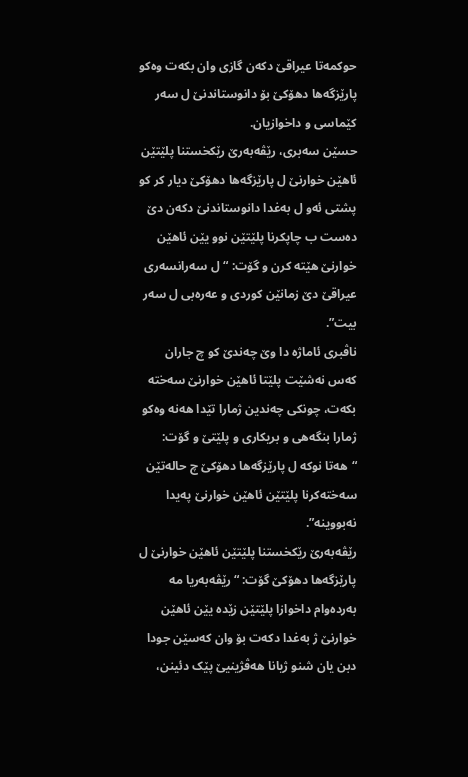حوکمەتا عیراقێ دکەن گازی وان بکەت وەکو پارێزگەھا دھۆکێ بۆ دانوستاندنێ ل سەر کێماسی و داخوازیان.
حسێن سەبری، رێڤەبەرێ رێکخستنا پلێتێن ئاھێن خوارنێ ل پارێزگەھا دھۆکێ دیار کر کو پشتی ئەو ل بەغدا دانوستاندنێ دکەن دێ دەست ب چاپکرنا پلێتێن نوو یێن ئاھێن خوارنێ ھێتە کرن و گۆت: “ل سەرانسەری عیراقێ دێ زمانێن کوردی و عەرەبی ل سەر بیت”.
ناڤبری ئاماژە دا وێ چەندێ کو چ جاران کەس نەشێت پلێتا ئاھێن خوارنێ سەختە بکەت، چونکی چەندین ژمارا تێدا ھەنە وەکو ژمارا بنگەھی و بریکاری و پلێتێ و گۆت: “ھەتا نوکە ل پارێزگەھا دھۆکێ چ حالەتێن سەختەکرنا پلێتێن ئاھێن خوارنێ پەیدا نەبووینە”.
رێڤەبەرێ رێکخستنا پلێتێن ئاھێن خوارنێ ل پارێزگەھا دھۆکێ گۆت: “رێڤەبەریا مە بەردەوام داخوازا پلێتێن زێدە یێن ئاھێن خوارنێ ژ بەغدا دکەت بۆ وان کەسێن جودا دبن یان شنو ژیانا ھەڤژینیێ پێک دئینن،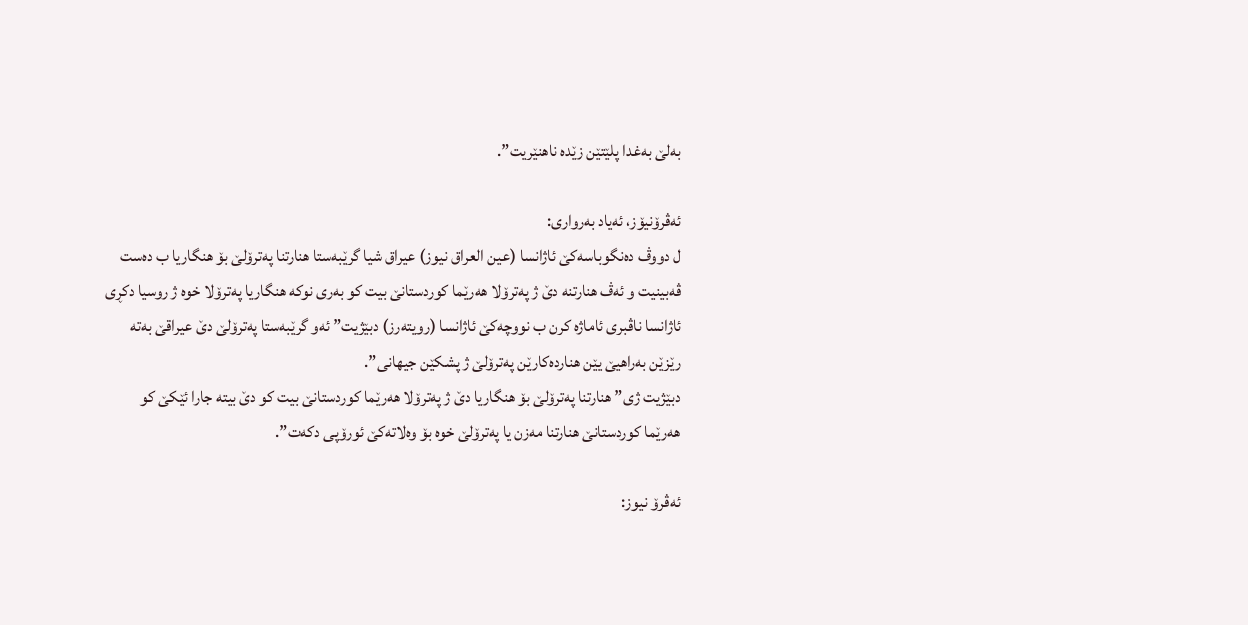بەلێ بەغدا پلێتێن زێدە ناھنێریت”.

ئەڤرۆنیۆز، ئەیاد بەرواری:
ل دووڤ دەنگوباسەکێ ئاژانسا (عین العراق نیوز) عیراق شیا گرێبەستا ھنارتنا پەترۆلێ بۆ ھنگاریا ب دەست ڤەبینیت و ئەڤ ھنارتنە دێ ژ پەترۆلا ھەرێما کوردستانێ بیت کو بەری نوکە ھنگاریا پەترۆلا خوە ژ روسیا دکڕی
ئاژانسا ناڤبری ئاماژە کرن ب نووچەکێ ئاژانسا (رویتەرز) دبێژیت” ئەو گرێبەستا پەترۆلێ دێ عیراقێ بەتە رێزێن بەراھیێ یێن ھناردەکارێن پەترۆلێ ژ پشکێن جیھانی”.
دبێژیت ژی” ھنارتنا پەترۆلێ بۆ ھنگاریا دێ ژ پەترۆلا ھەرێما کوردستانێ بیت کو دێ بیتە جارا ئێکێ کو ھەرێما کوردستانێ ھنارتنا مەزن یا پەترۆلێ خوە بۆ وەلاتەکێ ئورۆپی دکەت”.

ئەڤرۆ نيوز: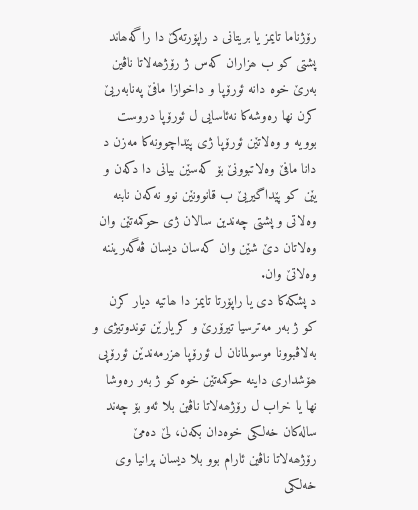رۆژناما تایمز یا بریتانی د راپۆرتەکێ دا راگەھاند پشتی کو ب ھزاران کەس ژ رۆژھەلاتا ناڤین بەرێ خوە دانە ئورۆپا و داخوازا مافێ پەنابەریێ کرن نھا رەوشەکا نەئاسایی ل ئورۆپا دروست بوویە و وەلاتێن ئورۆپا ژی پێداچوونەکا مەزن د دانا مافێ وەلاتبوونێ بۆ کەسێن بیانی دا دکەن و یێن کو پێداگیریێ ب قانوونێن نوو نەکەن نابنە وەلاتی و پشتی چەندین سالان ژی حوکمەتێن وان وەلاتان دێ شێن وان کەسان دیسان ڤەگەریننە وەلاتێ وان.
د پشکەکا دی یا راپۆرتا تایمز دا ھاتیە دیار کرن کو ژ بەر مەترسیا تیرۆرێ و کریارێن توندوتیژی و بەلاڤبوونا موسولمانان ل ئورۆپا ھزرمەندێن ئورۆپی ھۆشداری داینە حوکمەتێن خوە کو ژ بەر رەوشا نھا یا خراب ل رۆژھەلاتا ناڤین بلا ئەو بۆ چەند سالەکان خەلکی خوەدان بکەن، لێ دەمێ رۆژھەلاتا ناڤین ئارام بوو بلا دیسان پرانیا وی خەلکی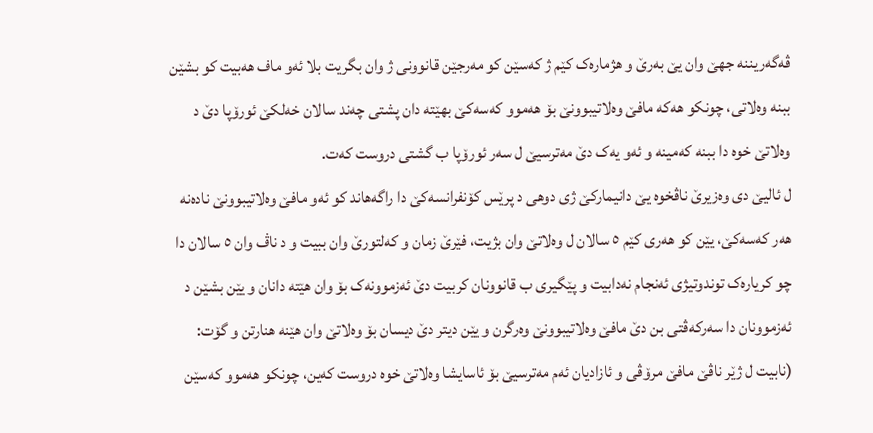ڤەگەریننە جھێ وان یێ بەرێ و ھژمارەک کێم ژ کەسێن کو مەرجێن قانوونی ژ وان بگریت بلا ئەو ماف ھەبیت کو بشێن ببنە وەلاتی، چونکو ھەکە مافێ وەلاتیبوونێ بۆ ھەموو کەسەکێ بھێتە دان پشتی چەند سالان خەلکێ ئورۆپا دێ د وەلاتێ خوە دا ببنە کەمینە و ئەو یەک دێ مەترسیێ ل سەر ئورۆپا ب گشتی دروست کەت.
ل ئالیێ دی وەزیرێ ناڤخوە یێ دانیمارکێ ژی دوھی د پرێس کۆنفرانسەکێ دا راگەھاند کو ئەو مافێ وەلاتیبوونێ نادەنە ھەر کەسەکێ، یێن کو ھەری کێم ٥ سالان ل وەلاتێ وان بژیت، فێرێ زمان و کەلتورێ وان ببیت و د ناڤ وان ٥ سالان دا چو کریارەک توندوتیژی ئەنجام نەدابیت و پێگیری ب قانوونان کربیت دێ ئەزموونەک بۆ وان ھێتە دانان و یێن بشێن د ئەزموونان دا سەرکەڤتی بن دێ مافێ وەلاتیبوونێ وەرگرن و یێن دیتر دێ دیسان بۆ وەلاتێ وان ھێنە ھنارتن و گۆت: (نابیت ل ژێر ناڤێ مافێ مرۆڤی و ئازادیان ئەم مەترسیێ بۆ ئاسایشا وەلاتێ خوە دروست کەین، چونکو ھەموو کەسێن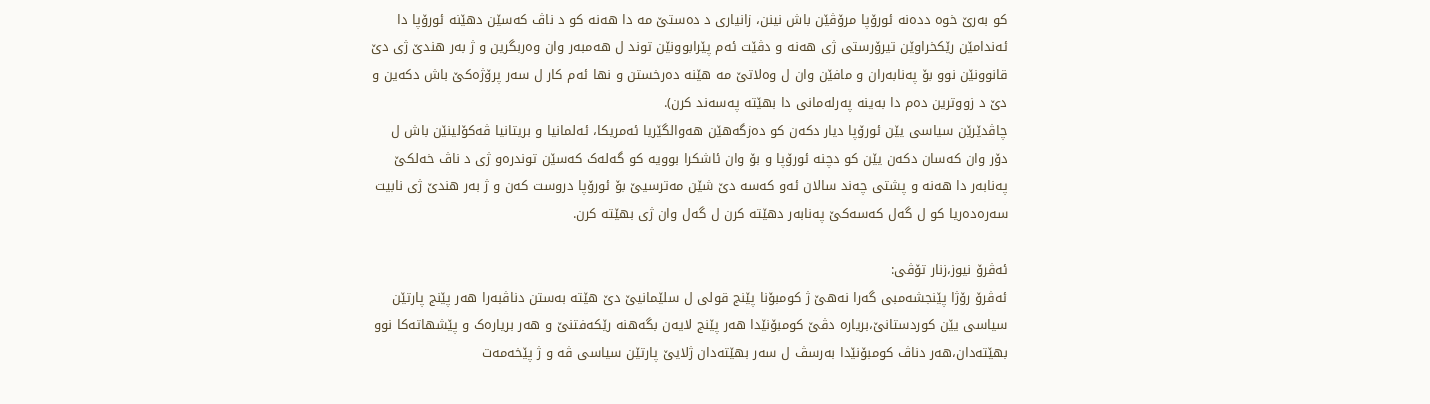کو بەرێ خوە ددەنە ئورۆپا مرۆڤێن باش نینن، زانیاری د دەستێ مە دا ھەنە کو د ناڤ کەسێن دھێنە ئورۆپا دا ئەندامێن رێکخراوێن تیرۆرستی ژی ھەنە و دڤێت ئەم پێرابوونێن توند ل ھەمبەر وان وەربگرین و ژ بەر ھندێ ژی دێ قانوونێن نوو بۆ پەنابەران و مافێن وان ل وەلاتێ مە ھێنە دەرخستن و نھا ئەم کار ل سەر پرۆژەکێ باش دکەین و دێ د زووترین دەم دا بەینە پەرلەمانی دا بھێتە پەسەند کرن).
چاڤدێرێن سیاسی یێن ئورۆپا دیار دکەن کو دەزگەھێن ھەوالگێریا ئەمریکا، ئەلمانیا و بریتانیا ڤەکۆلینێن باش ل دۆر وان کەسان دکەن یێن کو دچنە ئورۆپا و بۆ وان ئاشکرا بوویە کو گەلەک کەسێن توندرەو ژی د ناڤ خەلکێ پەنابەر دا ھەنە و پشتی چەند سالان ئەو کەسە دێ شێن مەترسیێ بۆ ئورۆپا دروست کەن و ژ بەر ھندێ ژی نابیت سەرەدەریا کو ل گەل کەسەکێ پەنابەر دھێتە کرن ل گەل وان ژی بھێتە کرن.

ئەڤرۆ نیوز،زنار تۆڤی:
ئەڤرۆ رۆژا پێنجشەمبی گەرا نەهێ ژ کومبۆنا پێنج قولی ل سلێمانیێ دێ هێتە بەستن دناڤبەرا هەر پێنج پارتێن سیاسی یێن کوردستانێ،بریارە دڤێ کومبۆنێدا هەر پێنج لایەن بگەهنە رێکەفتنێ و هەر بریارەک و پێشهاتەکا نوو بهێتەدان،هەر دناڤ کومبۆنێدا بەرسڤ ل سەر بهێتەدان ژلایێ پارتێن سیاسی ڤە و ژ پێخەمەت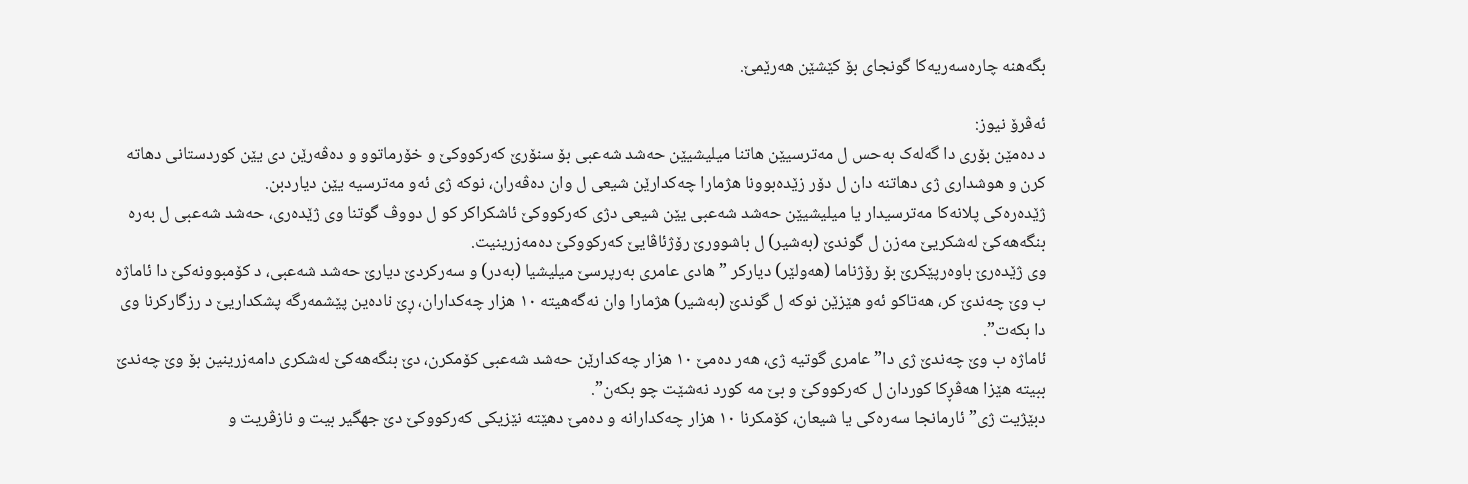بگەهنە چارەسەریەکا گونجای بۆ کێشێن هەرێمێ.

ئەڤرۆ نيوز:
د دەمێن بۆری دا گەلەک بەحس ل مەترسیێن ھاتنا میلیشیێن حەشد شەعبی بۆ سنۆرێ کەرکووکێ و خۆرماتوو و دەڤەرێن دی یێن کوردستانی دھاتە کرن و ھوشداری ژی دھاتنە دان ل دۆر زێدەبوونا ھژمارا چەکدارێن شیعی ل وان دەڤەران، نوکە ژی ئەو مەترسیە یێن دیاردبن.
ژێدەرەکی پلانەکا مەترسیدار یا میلیشیێن حەشد شەعبی یێن شیعی دژی کەرکووکێ ئاشکراکر کو ل دووڤ گوتنا وی ژێدەری، حەشد شەعبی ل بەرە بنگەھەکێ لەشکریێ مەزن ل گوندێ (بەشیر) ل باشوورێ رۆژئاڤایێ کەرکووکێ دەمەزرینیت.
وی ژێدەرێ باوەرپێکرێ بۆ رۆژناما (ھەولێر) دیارکر ” ھادی عامری بەرپرسێ میلیشیا (بەدر) و سەرکردێ دیارێ حەشد شەعبی، د کۆمبوونەکێ دا ئاماژە ب وێ چەندێ کر، ھەتاکو ئەو ھێزێن نوکە ل گوندێ (بەشیر) ھژمارا وان نەگەھیتە ١٠ ھزار چەکداران، ڕێ نادەین پێشمەرگە پشکداریێ د رزگارکرنا وی دا بکەت”.
ئاماژە ب وێ چەندێ ژی دا” عامری گوتیە ژی، ھەر دەمێ ١٠ ھزار چەکدارێن حەشد شەعبی کۆمکرن، دێ بنگەھەکێ لەشکری دامەزرینین بۆ وێ چەندێ ببیتە ھێزا ھەڤڕکا کوردان ل کەرکووکێ و بێ مە کورد نەشێت چو بکەن”.
دبێژیت ژی” ئارمانجا سەرەکی یا شیعان، کۆمکرنا ١٠ ھزار چەکدارانە و دەمێ دھێتە نێزیکی کەرکووکێ دێ جھگیر بیت و نازڤریت و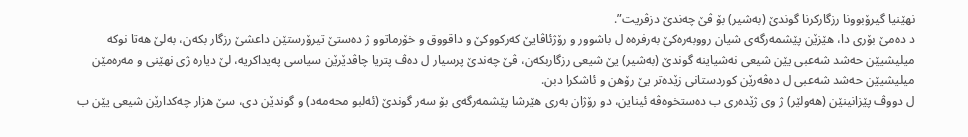نھێنیا گیرۆبوونا رزگارکرنا گوندێ (بەشیر) بۆ ڤێ چەندێ دزڤریت”.
د دەمێ بۆری دا، ھێزێن پێشمەرگەی شیان رووبەرەکێ بەرفرەە ل باشوور و رۆژئاڤایێ کەرکووکێ و داقووق و خۆرماتوو ژ دەستێ تیرۆرستێن داعشێ رزگار بکەن، بەلێ ھەتا نوکە میلیشیێن حەشد شەعبی یێن شیعی نەشیاینە گوندێ (بەشیر) یێ شیعی رزگاربکەن، ڤێ چەندێ پرسیار ل دەڤ پتریا چاڤدێرێن سیاسی پەیداکریە، لێ دیارە ژی نھێنی و مەرەمێن میلیشیێن حەشد شەعبی ل دەڤەرێن کوردستانی زێدەتر یێ رۆھن و ئاشکرا دبن.
ل دووڤ پێزانینێن (ھەولێر) ژ وی ژێدەری ب دەستخوەڤە ئیناین، دو رۆژان بەری ھێرشا پێشمەرگەی بۆ سەر گوندێ (ئەلبو محەمەد) و گوندێن دی، سێ ھزار چەکدارێن شیعی یێن ب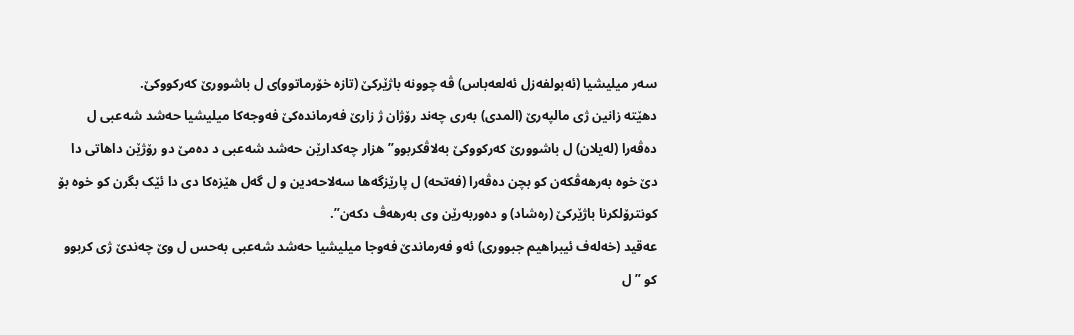سەر میلیشیا (ئەبولفەزل ئەلعەباس) ڤە چوونە باژێرکێ (تازە خۆرماتوو)ی ل باشوورێ کەرکووکێ.
دھێتە زانین ژی مالپەرێ (المدی) بەری چەند رۆژان ژ زارێ فەرماندەکێ فەوجەکا میلیشیا حەشد شەعبی ل دەڤەرا (لەیلان) ل باشوورێ کەرکووکێ بەلاڤکربوو” ھزار چەکدارێن حەشد شەعبی د دەمێ دو رۆژێن داھاتی دا دێ خوە بەرھەڤکەن کو بچن دەڤەرا (فەتحە) ل پارێزگەھا سەلاحەدین و ل گەل ھێزەکا دی دا ئێک بگرن کو خوە بۆ کونترۆلکرنا باژێرکێ (رەشاد) و دەوربەرێن وی بەرھەڤ دکەن”.
عەقید (خەلەف ئیبراھیم جبووری) ئەو فەرماندێ فەوجا میلیشیا حەشد شەعبی بەحس ل وێ چەندێ ژی کربوو کو ” ل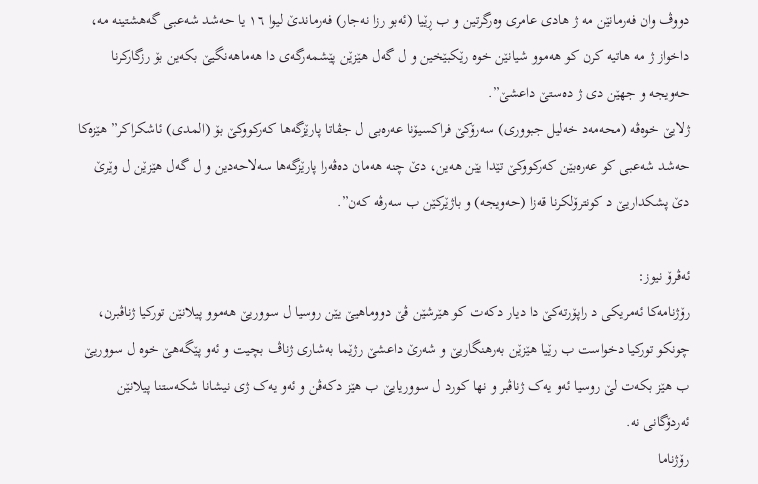دووڤ وان فەرمانێن مە ژ ھادی عامری وەرگرتین و ب ڕێیا (ئەبو رزا نەجار) فەرماندێ لیوا ١٦ یا حەشد شەعبی گەھشتینە مە، داخواز ژ مە ھاتیە کرن کو ھەموو شیانێن خوە رێکبێخین و ل گەل ھێزێن پێشمەرگەی دا ھەماھەنگیێ بکەین بۆ رزگارکرنا حەویجە و جھێن دی ژ دەستێ داعشێ”.
ژلایێ خوەڤە (محەمەد خەلیل جبووری) سەرۆکێ فراکسیۆنا عەرەبی ل جڤاتا پارێزگەھا کەرکووکێ بۆ (المدی) ئاشکراکر” ھێزەکا حەشد شەعبی کو عەرەبێن کەرکووکێ تێدا یێن ھەین، دێ چنە ھەمان دەڤەرا پارێزگەھا سەلاحەدین و ل گەل ھێزێن ل وێرێ دێ پشکداریێ د کونترۆلکرنا قەزا (حەویجە) و باژێرکێن ب سەرڤە کەن”.

ئه‌ڤرۆ نيوز:
رۆژنامەکا ئەمریکی د راپۆرتەکێ دا دیار دکەت کو ھێرشێن ڤێ دووماھیێ یێن روسیا ل سووریێ ھەموو پیلانێن تورکیا ژناڤبرن، چونکو تورکیا دخواست ب رێیا ھێزێن بەرھنگاریێ و شەرێ داعشێ رژێما بەشاری ژناڤ بچیت و ئەو پێگەھێ خوە ل سووریێ ب ھێز بکەت لێ روسیا ئەو یەک ژناڤبر و نھا کورد ل سووریایێ ب ھێز دکەڤن و ئەو یەک ژی نیشانا شکەستنا پیلانێن ئەردۆگانی نە.
رۆژناما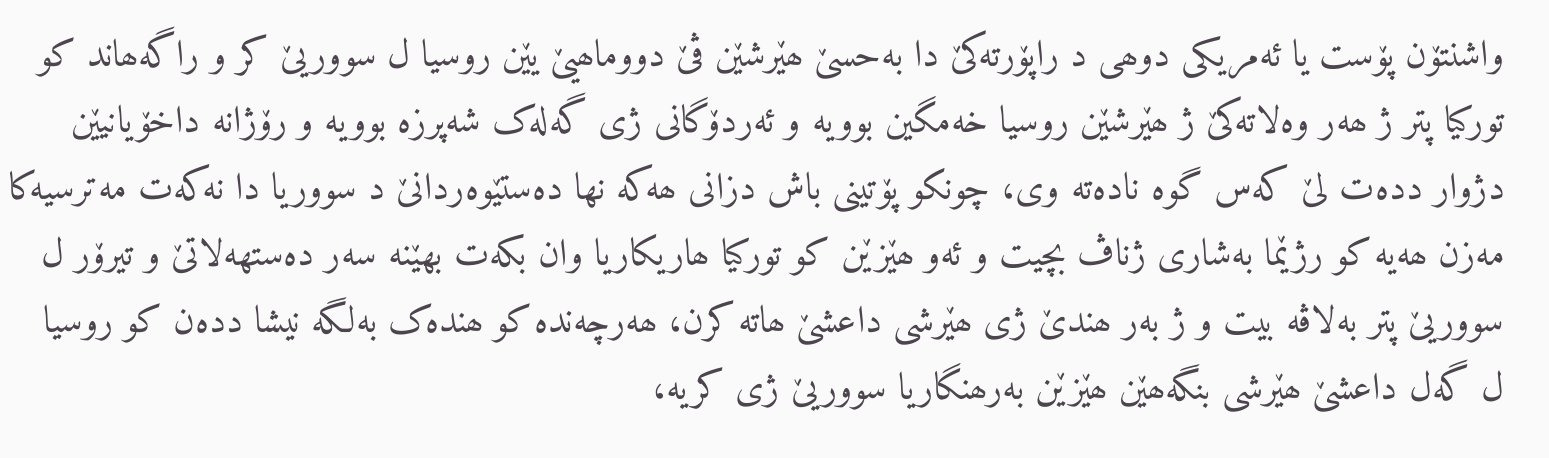واشنتۆن پۆست یا ئەمریکی دوھی د راپۆرتەکێ دا بەحسێ ھێرشێن ڤێ دووماھیێ یێن روسیا ل سووریێ کر و راگەھاند کو تورکیا پتر ژ ھەر وەلاتەکێ ژ ھێرشێن روسیا خەمگین بوویە و ئەردۆگانی ژی گەلەک شەپرزە بوویە و رۆژانە داخۆیانیێن دژوار ددەت لێ کەس گوە نادەتە وی، چونکو پۆتینی باش دزانی ھەکە نھا دەستێوەردانێ د سووریا دا نەکەت مەترسیەکا مەزن ھەیە کو رژێما بەشاری ژناڤ بچیت و ئەو ھێزێن کو تورکیا ھاریکاریا وان بکەت بھێنە سەر دەستھەلاتێ و تیرۆر ل سووریێ پتر بەلاڤە بیت و ژ بەر ھندێ ژی ھێرشی داعشێ ھاتە کرن، ھەرچەندە کو ھندەک بەلگە نیشا ددەن کو روسیا ل گەل داعشێ ھێرشی بنگەھێن ھێزێن بەرھنگاریا سووریێ ژی کریە،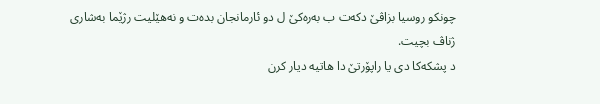چونکو روسیا بزاڤێ دکەت ب بەرەکێ ل دو ئارمانجان بدەت و نەھێلیت رژێما بەشاری ژناڤ بچیت.
د پشکەکا دی یا راپۆرتێ دا ھاتیە دیار کرن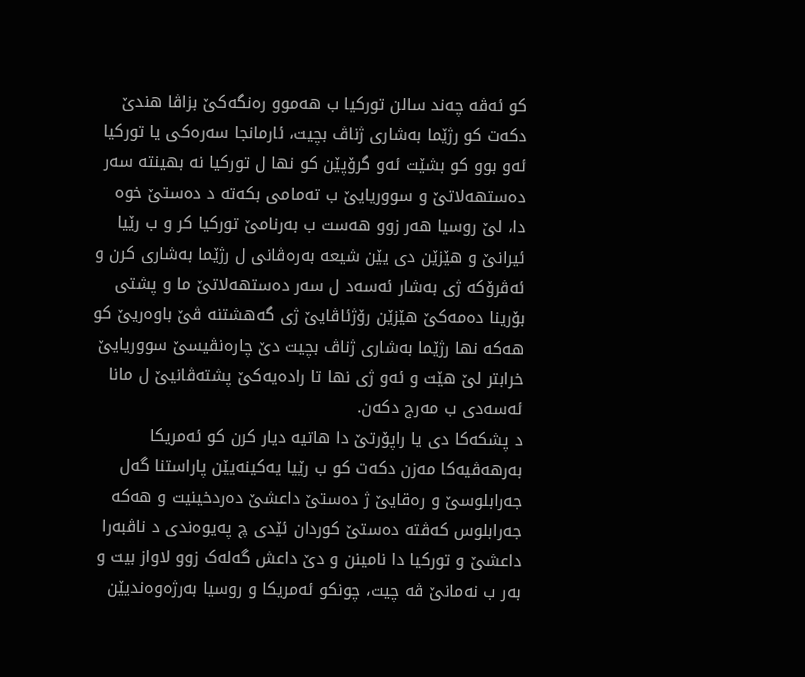کو ئەڤە چەند سالن تورکیا ب ھەموو رەنگەکێ بزاڤا ھندێ دکەت کو رژێما بەشاری ژناڤ بچیت، ئارمانجا سەرەکی یا تورکیا ئەو بوو کو بشێت ئەو گرۆپێن کو نھا ل تورکیا نە بھینتە سەر دەستھەلاتێ و سووریایێ ب تەمامی بکەتە د دەستێ خوە دا، لێ روسیا ھەر زوو ھەست ب بەرنامێ تورکیا کر و ب رێیا ئیرانێ و ھێزێن دی یێن شیعە بەرەڤانی ل رژێما بەشاری کرن و ئەڤرۆکە ژی بەشار ئەسەد ل سەر دەستھەلاتێ ما و پشتی بۆرینا دەمەکێ ھێزێن رۆژئاڤایێ ژی گەھشتنە ڤێ باوەریێ کو ھەکە نھا رژێما بەشاری ژناڤ بچیت دێ چارەنڤیسێ سووریایێ خرابتر لێ ھێت و ئەو ژی نھا تا رادەیەکێ پشتەڤانیێ ل مانا ئەسەدی ب مەرج دکەن.
د پشکەکا دی یا راپۆرتێ دا ھاتیە دیار کرن کو ئەمریکا بەرھەڤیەکا مەزن دکەت کو ب رێیا یەکینەیێن پاراستنا گەل جەرابلوسێ و رەقایێ ژ دەستێ داعشێ دەردخینیت و ھەکە جەرابلوس کەڤتە دەستێ کوردان ئێدی چ پەیوەندی د ناڤبەرا داعشێ و تورکیا دا نامینن و دێ داعش گەلەک زوو لاواز بیت و بەر ب نەمانێ ڤە چیت، چونکو ئەمریکا و روسیا بەرژەوەندیێن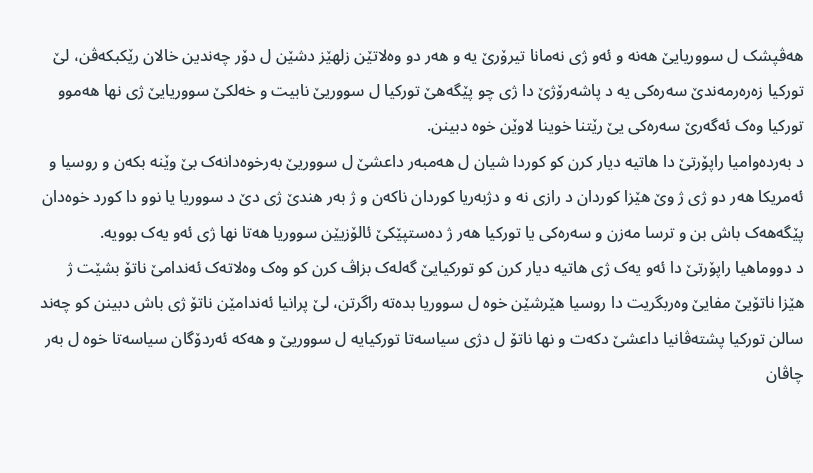ھەڤپشک ل سووریایێ ھەنە و ئەو ژی نەمانا تیرۆرێ یە و ھەر دو وەلاتێن زلھێز دشێن ل دۆر چەندین خالان رێکبکەڤن، لێ تورکیا زەرەرمەندێ سەرەکی یە د پاشەرۆژێ دا ژی چو پێگەھێ تورکیا ل سووریێ نابیت و خەلکێ سووریایێ ژی نھا ھەموو تورکیا وەک ئەگەرێ سەرەکی یێ رێتنا خوینا لاوێن خوە دبینن.
د بەردەوامیا راپۆرتێ دا ھاتیە دیار کرن کو کوردا شیان ل ھەمبەر داعشێ ل سووریێ بەرخوەدانەک بێ وێنە بکەن و روسیا و ئەمریکا ھەر دو ژی ژ وێ ھێزا کوردان د رازی نە و دژبەریا کوردان ناکەن و ژ بەر ھندێ ژی دێ د سووریا یا نوو دا کورد خوەدان پێگەھەک باش بن و ترسا مەزن و سەرەکی یا تورکیا ھەر ژ دەستپێکێ ئالۆزیێن سووریا ھەتا نھا ژی ئەو یەک بوویە.
د دووماھیا راپۆرتێ دا ئەو یەک ژی ھاتیە دیار کرن کو تورکیایێ گەلەک بزاڤ کرن کو وەک وەلاتەک ئەندامێ ناتۆ بشێت ژ ھێزا ناتۆیێ مفایێ وەربگریت دا روسیا ھێرشێن خوە ل سووریا بدەتە راگرتن، لێ پرانیا ئەندامێن ناتۆ ژی باش دبینن کو چەند سالن تورکیا پشتەڤانیا داعشێ دکەت و نھا ناتۆ ل دژی سیاسەتا تورکیایە ل سووریێ و ھەکە ئەردۆگان سیاسەتا خوە ل بەر چاڤان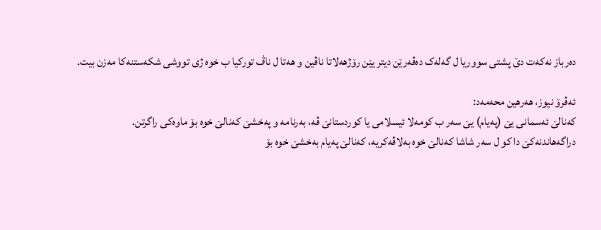دەرباز نەکەت دێ پشتی سووریا ل گەلەک دەڤەرێن دیتر یێن رۆژھەلاتا ناڤین و ھەتا ل ناڤ تورکیا ب خوە ژی تووشی شکەستنەکا مەزن بیت.

ئەڤرۆ نیوز، ھەرھین محەمەد:
کەنالێ ئەسمانی یێ (پەیام) یێ سەر ب کومەلا ئیسلامی یا کوردستانێ ڤە، بەرنامە و پەخشێ کەنالێ خوە بۆ ماوەکی راگرتن.
دراگەھاندنەکێ دا کو ل سەر شاشا کەنالێ خوە بەلاڤەکریە، کەنالێ پەیام بەخشێ خوە بۆ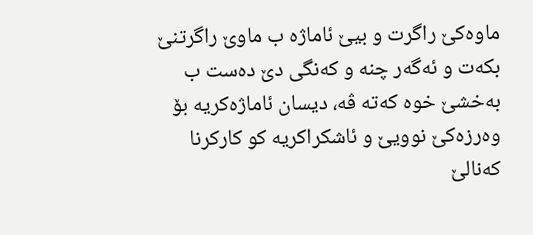ماوەکێ راگرت و بیێ ئاماژە ب ماوێ راگرتنێ بکەت و ئەگەر چنە و کەنگی دێ دەست ب بەخشێ خوە کەتە ڤە، دیسان ئاماژەکریە بۆ وەرزەکێ نوویێ و ئاشکراکریە کو کارکرنا کەنالێ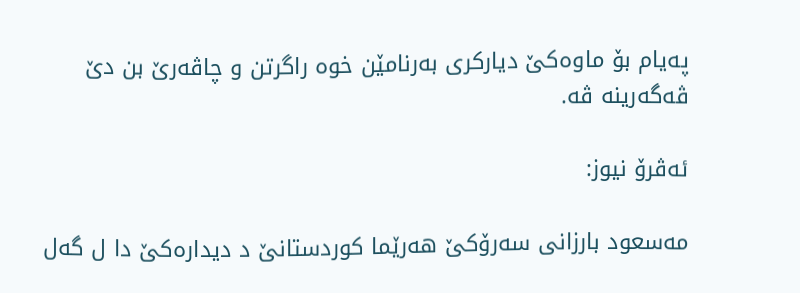پەیام بۆ ماوەکێ دیارکری بەرنامێن خوە راگرتن و چاڤەرێ بن دێ ڤەگەرینە ڤە.

ئه‌ڤرۆ نيوز:

مه‌سعود بارزانى سه‌رۆكێ هه‌رێما كوردستانێ د ديداره‌كێ دا ل گه‌ل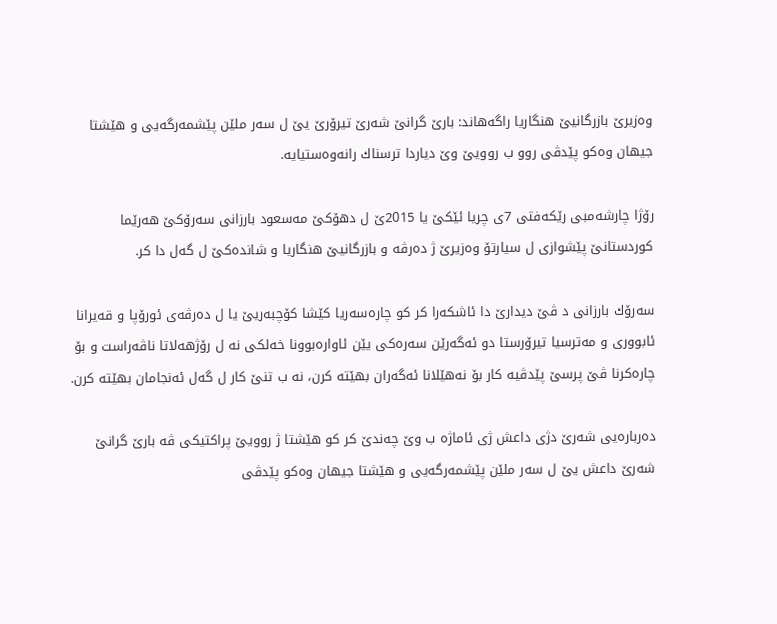وه‌زيرێ بازرگانيێ هنگاريا راگه‌هاند: بارێ گرانێ شه‌رێ تيرۆرێ يێ ل سه‌ر ملێن پێشمه‌رگه‌يى و هێشتا جيهان وه‌كو پێدڤى روو ب روويێ وێ دياردا ترسناك رانه‌وه‌ستيايه‌.

رۆژا چارشه‌مبى رێكه‌فتى 7ى چريا ئێكێ يا 2015ێ ل دهۆكێ مه‌سعود بارزانى سه‌رۆكێ هه‌رێما كوردستانێ پێشوازى ل سيارتۆ وه‌زيرێ ژ ده‌رڤه‌ و بازرگانيێ هنگاريا و شانده‌كێ ل گه‌ل دا كر.

سه‌رۆك بارزانى د ڤێ ديدارێ دا ئاشكه‌را كر كو چاره‌سه‌ريا كێشا كۆچبه‌ريێ يا ل ده‌رڤه‌ى ئورۆپا و قه‌يرانا ئابوورى و مه‌ترسيا تيرۆرستا دو ئه‌گه‌رێن سه‌ره‌كى يێن ئاواره‌بوونا خه‌لكى نه‌ ل رۆژهه‌لاتا ناڤه‌راست و بۆ چاره‌كرنا ڤێ پرسێ پێدڤيه‌ كار بۆ نه‌هێلانا ئه‌گه‌ران بهێته‌ كرن، نه‌ ب تنێ كار ل گه‌ل ئه‌نجامان بهێته‌ كرن.

ده‌رباره‌يى شه‌رێ دژى داعش ژى ئاماژه‌ ب وێ چه‌ندێ كر كو هێشتا ژ روويێ پراكتيكى ڤه‌ بارێ گرانێ شه‌رێ داعش يێ ل سه‌ر ملێن پێشمه‌رگه‌يى و هێشتا جيهان وه‌كو پێدڤى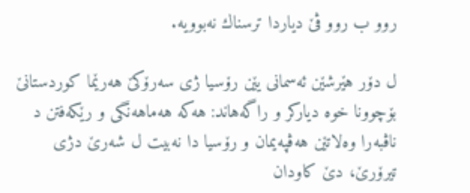روو ب روو ڤێ دياردا ترسناك نه‌بوويه‌.

ل دۆر هێرشێن ئه‌سمانى يێن رۆسيا ژى سه‌رۆكێ هه‌رێما كوردستانێ بۆچوونا خوه‌ دياركر و راگه‌هاند: هه‌كه‌ هه‌ماهه‌نگى و رێكه‌فتن د ناڤبه‌را وه‌لاتێن هه‌ڤپه‌يمان و رۆسيا دا نه‌بيت ل شه‌رێ دژى تيرۆرێ، دێ كاودان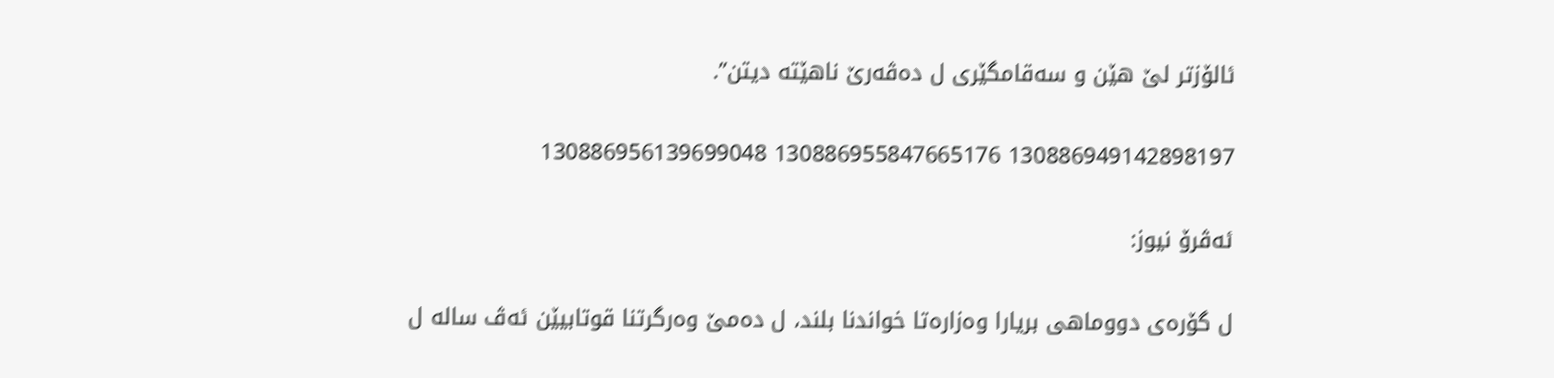ئالۆزتر لێ هێن و سه‌قامگێرى ل ده‌ڤه‌رێ ناهێته‌ ديتن”.

130886949142898197 130886955847665176 130886956139699048

ئه‌ڤرۆ نيوز:

ل گۆرەی دووماھی بریارا وەزارەتا خواندنا بلند، ل دەمێ وەرگرتنا قوتابیێن ئەڤ سالە ل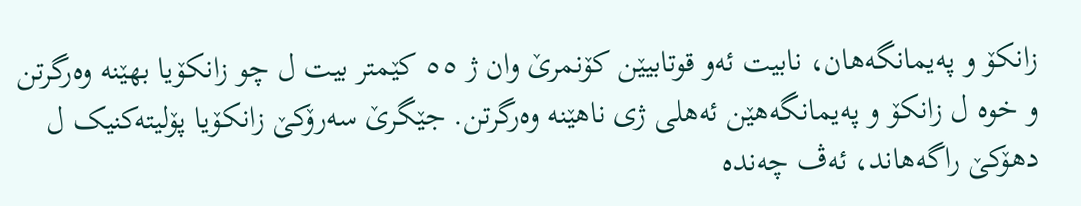زانکۆ و پەیمانگەھان، نابیت ئەو قوتابیێن کۆنمرێ وان ژ ٥٥ کێمتر بیت ل چو زانکۆیا بھێنە وەرگرتن و خوە ل زانکۆ و پەیمانگەھێن ئەھلی ژی ناھێنە وەرگرتن. جێگرێ سەرۆکێ زانکۆیا پۆلیتەکنیک ل دھۆکێ راگەھاند، ئەڤ چەندە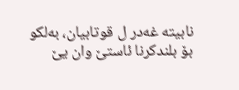نابیتە غەدر ل قوتابیان، بەلکو بۆ بلندکرنا ئاستێ وان یێ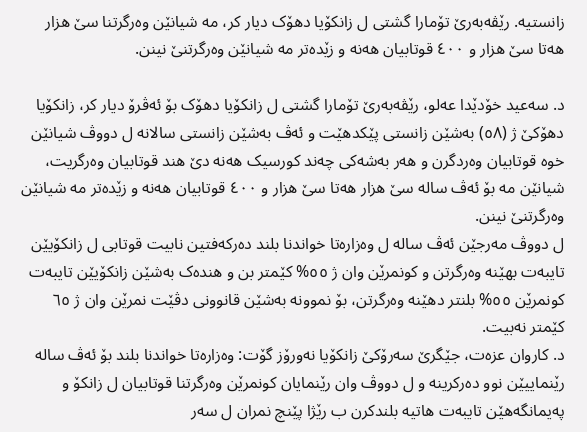زانستیە. رێڤەبەرێ تۆمارا گشتی ل زانکۆیا دھۆک دیار کر، مە شیانێن وەرگرتنا سێ ھزار ھەتا سێ ھزار و ٤٠٠ قوتابیان ھەنە و زێدەتر مە شیانێن وەرگرتنێ نینن.

د. سەعید خۆدێدا عەلو، رێڤەبەرێ تۆمارا گشتی ل زانکۆیا دھۆک بۆ ئەڤرۆ دیار کر، زانکۆیا دھۆکێ ژ (٥٨) بەشێن زانستی پێکدھێت و ئەڤ بەشێن زانستی سالانە ل دووڤ شیانێن خوە قوتابیان وەردگرن و ھەر بەشەکی چەند کورسیک ھەنە دێ ھند قوتابیان وەرگریت، شیانێن مە بۆ ئەڤ سالە سێ ھزار ھەتا سێ ھزار و ٤٠٠ قوتابیان ھەنە و زێدەتر مە شیانێن وەرگرتنێ نینن.
ل دووڤ مەرجێن ئەڤ سالە ل وەزارەتا خواندنا بلند دەرکەفتین نابیت قوتابی ل زانکۆیێن تایبەت بھێنە وەرگرتن و کونمرێن وان ژ ٥٥% کێمتر بن و ھندەک بەشێن زانکۆیێن تایبەت کونمرێن ٥٥% بلنتر دھێنە وەرگرتن، بۆ نموونە بەشێن قانوونی دڤێت نمرێن وان ژ ٦٥ کێمتر نەبیت.
د. کاروان عزەت، جێگرێ سەرۆکێ زانکۆیا نەورۆز گۆت: وەزارەتا خواندنا بلند بۆ ئەڤ سالە رێنماییێن نوو دەرکرینە و ل دووڤ وان رێنمایان کونمرێن وەرگرتنا قوتابیان ل زانکۆ و پەیمانگەھێن تایبەت ھاتیە بلندکرن ب رێژا پێنچ نمران ل سەر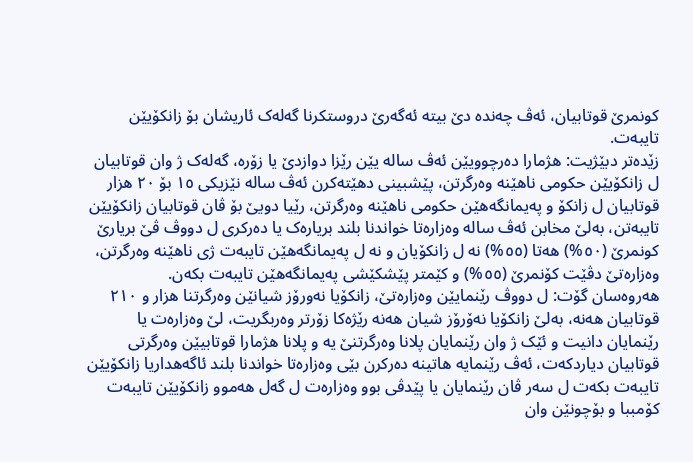کونمرێ قوتابیان، ئەڤ چەندە دێ بیتە ئەگەرێ دروستکرنا گەلەک ئاریشان بۆ زانکۆیێن تایبەت.
زێدەتر دبێژیت: ھژمارا دەرچوویێن ئەڤ سالە یێن رێزا دوازدێ یا زۆرە، گەلەک ژ وان قوتابیان ل زانکۆیێن حکومی ناھێنە وەرگرتن، پێشبینی دھێتەکرن ئەڤ سالە نێزیکی ١٥ بۆ ٢٠ ھزار قوتابیان ل زانکۆ و پەیمانگەھێن حکومی ناھێنە وەرگرتن، رێیا دویێ بۆ ڤان قوتابیان زانکۆیێن تایبەتن، بەلێ مخابن ئەڤ سالە وەزارەتا خواندنا بلند بریارەک یا دەرکری ل دووڤ ڤێ بریارێ کونمرێ (٥٠%) ھەتا (٥٥%) نە ل زانکۆیان و نە ل پەیمانگەھێن تایبەت ژی ناھێنە وەرگرتن، وەزارەتێ دڤێت کۆنمرێ (٥٥%) و کێمتر پێشکێشی پەیمانگەھێن تایبەت بکەن.
ھەروەسان گۆت: ل دووڤ رێنمایێن وەزارەتێ، زانکۆیا نەورۆز شیانێن وەرگرتنا ھزار و ٢١٠ قوتابیان ھەنە، بەلێ زانکۆیا نەۆرۆز شیان ھەنە رێژەکا زۆرتر وەربگریت، لێ وەزارەت یا رێنمایان دانیت و ئێک ژ وان رێنمایان پلانا وەرگرتنێ یە و پلانا ھژمارا قوتابیێن وەرگرتی قوتابیان دیاردکەت، ئەڤ رێنمایە ھاتینە دەرکرن بێی وەزارەتا خواندنا بلند ئاگەھداریا زانکۆیێن تایبەت بکەت ل سەر ڤان رێنمایان یا پێدڤی بوو وەزارەت ل گەل ھەموو زانکۆیێن تایبەت کۆمببا و بۆچونێن وان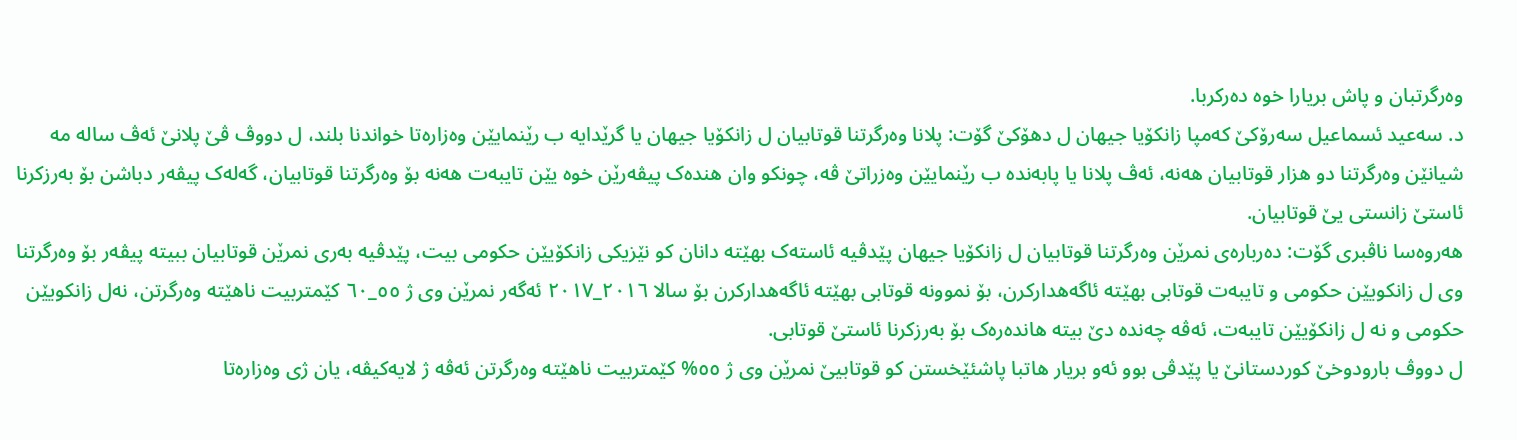وەرگرتبان و پاش بریارا خوە دەرکربا.
د. سەعید ئسماعیل سەرۆکێ کەمپا زانکۆیا جیھان ل دھۆکێ گۆت: پلانا وەرگرتنا قوتابیان ل زانکۆیا جیھان یا گرێدایە ب رێنمایێن وەزارەتا خواندنا بلند، ل دووڤ ڤێ پلانێ ئەڤ سالە مە شیانێن وەرگرتنا دو ھزار قوتابیان ھەنە، ئەڤ پلانا یا پابەندە ب رێنمایێن وەزراتێ ڤە، چونکو وان ھندەک پیڤەرێن خوە یێن تایبەت ھەنە بۆ وەرگرتنا قوتابیان، گەلەک پیڤەر دباشن بۆ بەرزکرنا ئاستێ زانستی یێ قوتابیان.
ھەروەسا ناڤبری گۆت: دەربارەی نمرێن وەرگرتنا قوتابیان ل زانکۆیا جیھان پێدڤیە ئاستەک بھێتە دانان کو نێزیکی زانکۆیێن حکومی بیت، پێدڤیە بەری نمرێن قوتابیان ببیتە پیڤەر بۆ وەرگرتنا وی ل زانکویێن حکومی و تایبەت قوتابی بھێتە ئاگەھدارکرن، بۆ نموونە قوتابی بھێتە ئاگەھدارکرن بۆ سالا ٢٠١٦_٢٠١٧ ئەگەر نمرێن وی ژ ٥٥_٦٠ کێمتربیت ناھێتە وەرگرتن، نەل زانکویێن حکومی و نە ل زانکۆیێن تایبەت، ئەڤە چەندە دێ بیتە ھاندەرەک بۆ بەرزکرنا ئاستێ قوتابی.
ل دووڤ بارودوخێ کوردستانێ یا پێدڤی بوو ئەو بریار ھاتبا پاشئێخستن کو قوتابیێ نمرێن وی ژ ٥٥% کێمتربیت ناھێتە وەرگرتن ئەڤە ژ لایەکیڤە، یان ژی وەزارەتا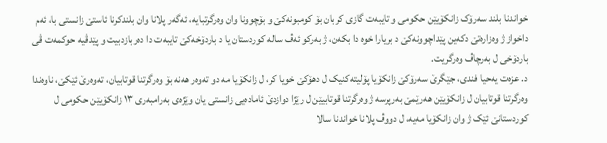خواندنا بلند سەرۆک زانکۆیێن حکومی و تایبەت گازی کربان بۆ کومبونەکێ و بۆچوونا وان وەرگرتبایە، ئەگەر پلانا وان بلندکرنا ئاستێ زانستی با، ئەم داخواز ژ وەزارەتێ دکەین پێداچوونەکێ د بریارا خوە دا بکەن، ژ بەرکو ئەڤ سالە کوردستان یا د باردۆخەکێ تایبەت دا دەربازدبیت و پێدڤیە حوکمەت ڤی باردۆخی ل بەرچاڤ وەرگریت.
د. عزەت یەحیا فندی، جێگرێ سەرۆکێ زانکۆیا پۆلیتەکنیک ل دھۆکێ خویا کر، ل زانکۆیا مە دو تەوەر ھەنە بۆ وەرگرتنا قوتابیان، تەوەرێ ئێکێ، ناوەندا وەرگرتنا قوتابیان ل زانکۆیێن ھەرێمێ بەرپرسە ژ وەرگرتنا قوتابیێن ل رێژا دوازدێ ئامادەیی زانستی یان وێژەی بەرامبەری ١٣ زانکۆیێن حکومی ل کوردستانێ ئێک ژ وان زانکۆیا مەیە، ل دووڤ پلانا خواندنا سالا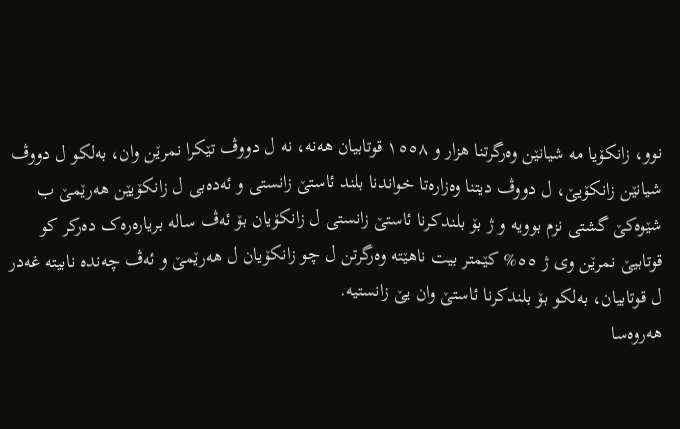نوو، زانکۆیا مە شیانێن وەرگرتنا ھزار و ١٥٥٨ قوتابیان ھەنە، نە ل دووڤ تێکرا نمرێن وان، بەلکو ل دووڤ شیانێن زانکۆیێ، ل دووڤ دیتنا وەزارەتا خواندنا بلند ئاستێ زانستی و ئەدەبی ل زانکۆیێن ھەرێمێ ب شێوەکێ گشتی نزم بوویە و ژ بۆ بلندکرنا ئاستێ زانستی ل زانکۆیان بۆ ئەڤ سالە بریارەرەک دەرکر کو قوتابیێ نمرێن وی ژ ٥٥% کێمتر بیت ناھێتە وەرگرتن ل چو زانکۆیان ل ھەرێمێ و ئەڤ چەندە نابیتە غەدر ل قوتابیان، بەلکو بۆ بلندکرنا ئاستێ وان یێ زانستیە.
ھەروەسا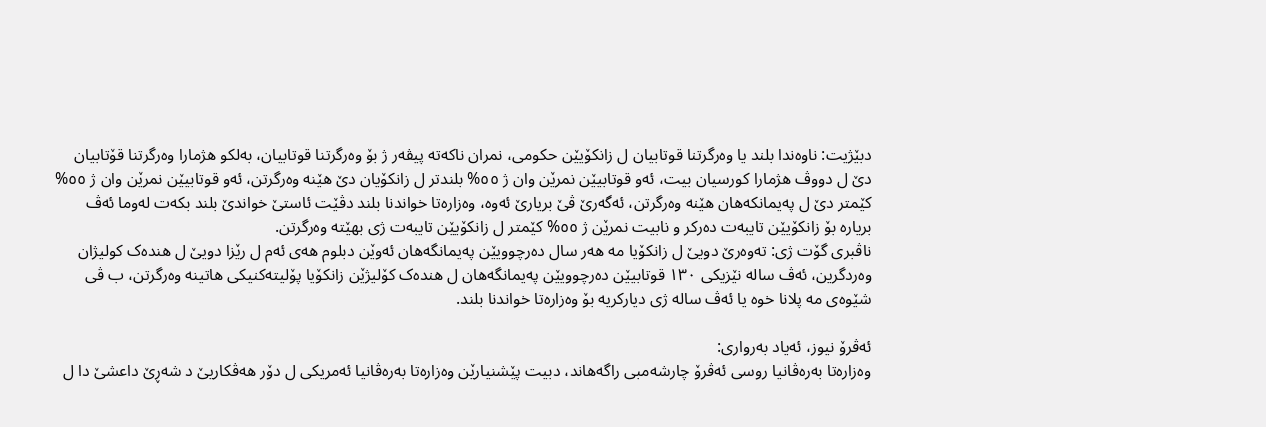دبێژیت: ناوەندا بلند یا وەرگرتنا قوتابیان ل زانکۆیێن حکومی، نمران ناکەتە پیڤەر ژ بۆ وەرگرتنا قوتابیان، بەلکو ھژمارا وەرگرتنا قۆتابیان دێ ل دووڤ ھژمارا کورسیان بیت، ئەو قوتابیێن نمرێن وان ژ ٥٥% بلندتر ل زانکۆیان دێ ھێنە وەرگرتن، ئەو قوتابیێن نمرێن وان ژ ٥٥% کێمتر دێ ل پەیمانکەھان ھێنە وەرگرتن، ئەگەرێ ڤێ بریارێ ئەوە، وەزارەتا خواندنا بلند دڤێت ئاستێ خواندێ بلند بکەت لەوما ئەڤ بریارە بۆ زانکۆیێن تایبەت دەرکر و نابیت نمرێن ژ ٥٥% کێمتر ل زانکۆیێن تایبەت ژی بھێتە وەرگرتن.
ناڤبری گۆت ژی: تەوەرێ دویێ ل زانکۆیا مە ھەر سال دەرچوویێن پەیمانگەھان ئەوێن دبلوم ھەی ئەم ل رێزا دویێ ل ھندەک کولیژان وەردگرین، ئەڤ سالە نێزیکی ١٣٠ قوتابیێن دەرچوویێن پەیمانگەھان ل ھندەک کۆلیژێن زانکۆیا پۆلیتەکنیکی ھاتینە وەرگرتن، ب ڤی شێوەی مە پلانا خوە یا ئەڤ سالە ژی دیارکریە بۆ وەزارەتا خواندنا بلند.

ئەڤرۆ نیوز، ئەیاد بەرواری:
وەزارەتا بەرەڤانیا روسی ئەڤرۆ چارشەمبی راگەھاند، دبیت پێشنیارێن وەزارەتا بەرەڤانیا ئەمریکی ل دۆر ھەڤکاریێ د شەڕێ داعشێ دا ل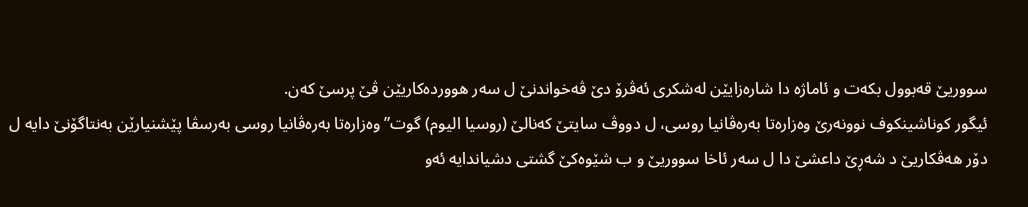سووریێ قەبوول بکەت و ئاماژە دا شارەزایێن لەشکری ئەڤرۆ دێ ڤەخواندنێ ل سەر ھووردەکاریێن ڤێ پرسێ کەن.
ئیگور کوناشینکوف نوونەرێ وەزارەتا بەرەڤانیا روسی، ل دووڤ سایتێ کەنالێ (روسیا الیوم) گوت” وەزارەتا بەرەڤانیا روسی بەرسڤا پێشنیارێن بەنتاگۆنێ دایە ل دۆر ھەڤکاریێ د شەڕێ داعشێ دا ل سەر ئاخا سووریێ و ب شێوەکێ گشتی دشیاندایە ئەو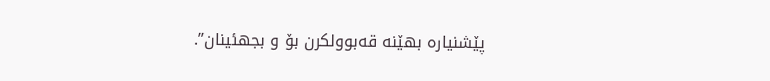پێشنیارە بھێنە قەبوولکرن بۆ و بجھئینان”.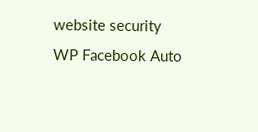website security
WP Facebook Auto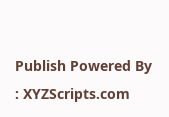Publish Powered By : XYZScripts.com